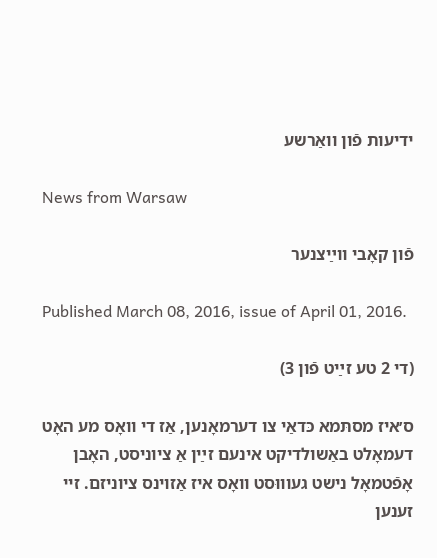ידיעות פֿון וואַרשע

News from Warsaw

פֿון קאָבי ווײַצנער

Published March 08, 2016, issue of April 01, 2016.

(די 2 טע זײַט פֿון 3)

ס׳איז מסתּמא כּדאַי צו דערמאָנען, אַז די וואָס מע האָט דעמאָלט באַשולדיקט אינעם זײַן אַ ציוניסט, האָבן אָפֿטמאָל נישט געוווּסט וואָס איז אַזוינס ציוניזם. זיי זענען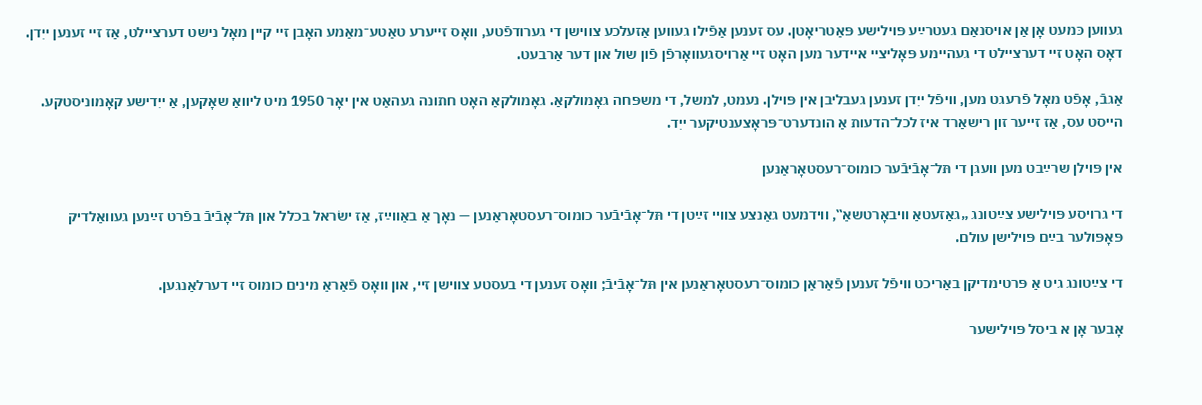געווען כּמעט אָן אַן אויסנאַם געטרײַע פּוילישע פּאַטריאָטן. עס זענען אַפֿילו געווען אַזעלכע צווישן די גערודפֿטע, וואָס זייערע טאַטע־מאַמע האָבן זיי קיין מאָל נישט דערציילט, אַז זיי זענען ייִדן. דאָס האָט זיי דערציילט די געהיימע פּאָליציי איידער מען האָט זיי אַרויסגעוואָרפֿן פֿון שול און דער אַרבעט.

אַגבֿ, אָפֿט מאָל פֿרעגט מען, וויפֿל ייִדן זענען געבליבן אין פּוילן. נעמט, למשל, די משפּחה גאָמולקאַ. גאָמולקאַ האָט חתונה געהאַט אין יאָר 1950 מיט ליוואַ שאָקען, אַ ייִדישע קאָמוניסטקע. הייסט עס, אַז זייער זון רישאַרד איז לכל־הדעות אַ הונדערט־פּראָצענטיקער ייִד.

אין פּוילן שרײַבט מען וועגן די תּל־אָבֿיבֿער כומוס־רעסטאָראַנען

די גרויסע פּוילישע צײַטונג „גאַזעטאַ וויבאָרטשאַ‟, ווידמעט גאַנצע צוויי זײַטן די תּל־אָבֿיבֿער כומוס־רעסטאָראַנען — נאָך אַ באַווײַז, אַז ישׂראל בכלל און תּל־אָבֿיבֿ בפֿרט זײַנען געוואַלדיק פּאָפּולער בײַם פּוילישן עולם.

די צײַטונג גיט אַ פּרטימדיקן באַריכט וויפֿל זענען פֿאַראַן כומוס־רעסטאָראַנען אין תּל־אָבֿיבֿ; וואָס זענען די בעסטע צווישן זיי, און וואָס פֿאַראַ מינים כומוס זיי דערלאַנגען.

אָבער אָן א ביסל פּוילישער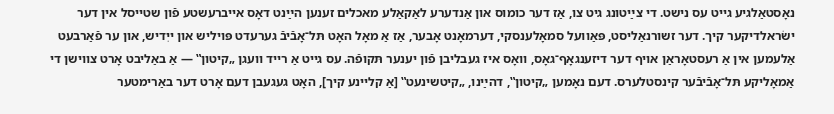נאָסטאַלגיע גייט עס נישט. די צײַטונג גיט צו, אַז דער כומוס און אַנדערע לאַקאַלע מאכלים זענען הײַנט דאָס אייברעשטע פֿון שטייסל אין דער ישׂראלדיקער קיך. דער זשורנאַליסט, פּאַוועל סמאָלענסקי, דערמאָנט אָבער, אַז אַ מאָל האָט תּל־אָבֿיבֿ גערעדט פּויליש און ייִדיש, און ער פֿאַרבעט אַלעמען אין אַ רעסטאָראַן אויף דער דיזענגאָף־גאָס, וואָס איז געבליבן פֿון יענער תּקופֿה. עס גייט אַ רייד וועגן „קיטון‟ — אַ באַליבט אָרט צווישן די אַמאָליקע תּל־אָבֿיבֿער קינסטלערס. דעם נאָמען „קיטון‟, דהײַנו, „קיטשינעט‟ [אַ קליינע קיך], האָט געגעבן דעם אָרט דער באַרימטער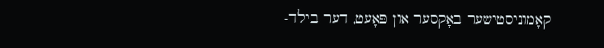קאָמוניסטישער באָקסער און פּאָעט, דער בילד-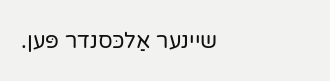שיינער אַלכּסנדר פּען.